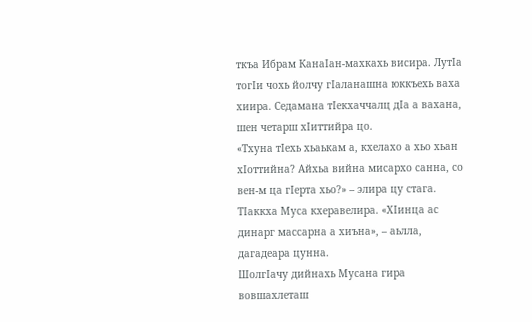ткъа Ибрам КанаІан-махкахь висира. ЛутІа тогІи чохь йолчу гІаланашна юккъехь ваха хиира. Седамана тІекхаччалц дІа а вахана, шен четарш хІиттийра цо.
«Тхуна тІехь хьаькам а, кхелахо а хьо хьан хІоттийна? Айхьа вийна мисархо санна, со вен-м ца гІерта хьо?» – элира цу стага. ТІаккха Муса кхеравелира. «ХІинца ас динарг массарна а хиъна», – аьлла, дагадеара цунна.
ШолгІачу дийнахь Мусана гира вовшахлеташ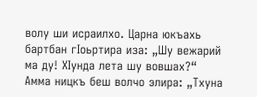волу ши исраилхо. Царна юкъахь бартбан гІоьртира иза: „Шу вежарий ма ду! ХІунда лета шу вовшах?“
Амма ницкъ беш волчо элира: „Тхуна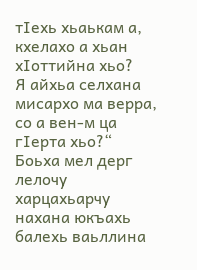тІехь хьаькам а, кхелахо а хьан хІоттийна хьо?
Я айхьа селхана мисархо ма верра, со а вен-м ца гІерта хьо?“
Боьха мел дерг лелочу харцахьарчу нахана юкъахь балехь ваьллина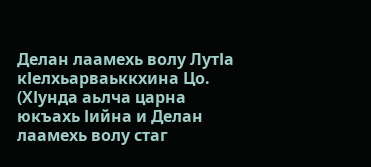Делан лаамехь волу ЛутІа кІелхьарваьккхина Цо.
(ХІунда аьлча царна юкъахь Іийна и Делан лаамехь волу стаг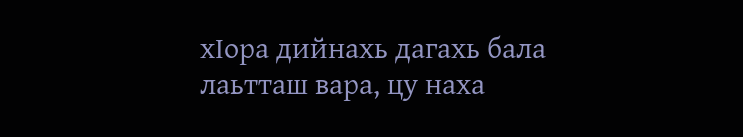хІора дийнахь дагахь бала лаьтташ вара, цу наха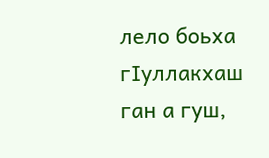лело боьха гІуллакхаш ган а гуш,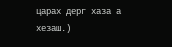царах дерг хаза а хезаш.)